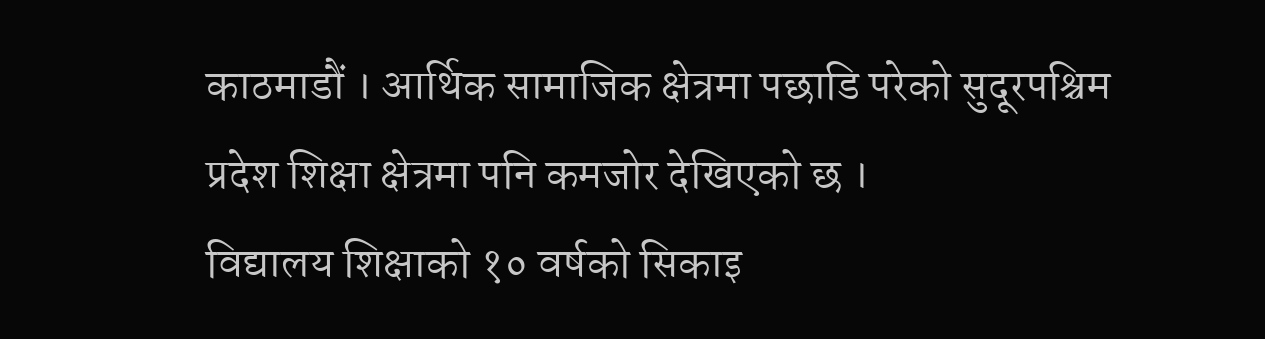काठमाडौं । आर्थिक सामाजिक क्षेत्रमा पछाडि परेको सुदूरपश्चिम प्रदेश शिक्षा क्षेत्रमा पनि कमजोर देखिएको छ ।
विद्यालय शिक्षाको १० वर्षको सिकाइ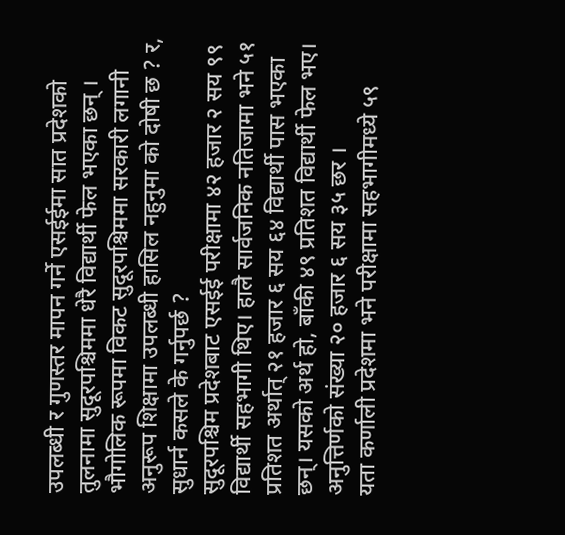उपलब्धी र गुणस्तर मापन गर्ने एसईईमा सात प्रदेशको तुलनामा सुदूरपश्चिममा धेरै विद्यार्थी फेल भएका छन् । भौगोलिक रूपमा विकट सुदूरपश्चिममा सरकारी लगानी अनुरूप शिक्षामा उपलब्धी हासिल नहुनुमा को दोषी छ ? र, सुधार्न कसले के गर्नुपर्छ ?
सुदूरपश्चिम प्रदेशबाट एसईई परीक्षामा ४२ हजार २ सय ९९ विद्यार्थी सहभागी थिए। हालै सार्वजनिक नतिजामा भने ५१ प्रतिशत अर्थात् २१ हजार ६ सय ६४ विद्यार्थी पास भएका छन्। यसको अर्थ हो, बाँकी ४९ प्रतिशत विद्यार्थी फेल भए। अनुत्तिर्णको संख्या २० हजार ६ सय ३५ छर ।
यता कर्णाली प्रदेशमा भने परीक्षामा सहभागीमध्ये ५९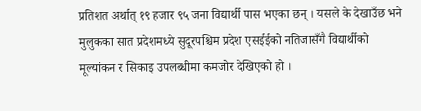प्रतिशत अर्थात् १९ हजार ९५ जना विद्यार्थी पास भएका छन् । यसले के देखाउँछ भने मुलुकका सात प्रदेशमध्ये सुदूरपश्चिम प्रदेश एसईईको नतिजासँगै विद्यार्थीको मूल्यांकन र सिकाइ उपलब्धीमा कमजोर देखिएको हो ।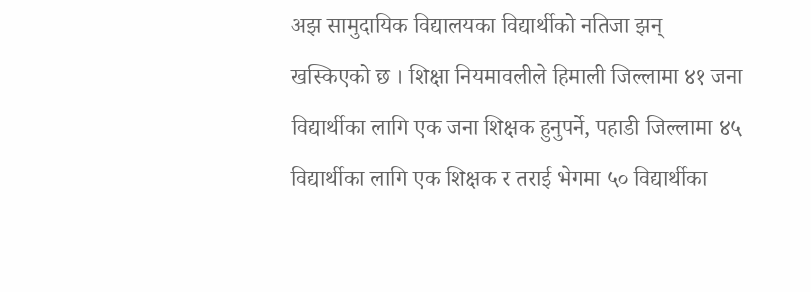अझ सामुदायिक विद्यालयका विद्यार्थीको नतिजा झन् खस्किएको छ । शिक्षा नियमावलीले हिमाली जिल्लामा ४१ जना विद्यार्थीका लागि एक जना शिक्षक हुनुपर्ने, पहाडी जिल्लामा ४५ विद्यार्थीका लागि एक शिक्षक र तराई भेगमा ५० विद्यार्थीका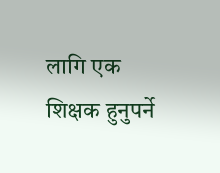लागि एक शिक्षक हुनुपर्ने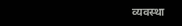व्यवस्था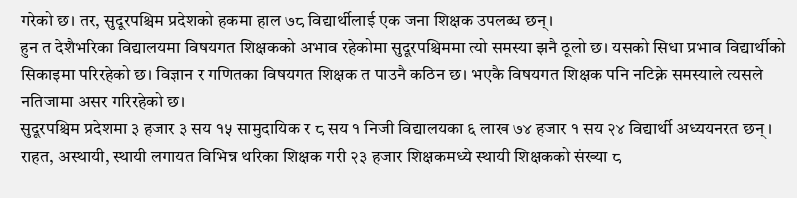गरेको छ। तर, सुदूरपश्चिम प्रदेशको हकमा हाल ७८ विद्यार्थीलाई एक जना शिक्षक उपलब्ध छन्।
हुन त देशैभरिका विद्यालयमा विषयगत शिक्षकको अभाव रहेकोमा सुदूरपश्चिममा त्यो समस्या झनै ठूलो छ। यसको सिधा प्रभाव विद्यार्थीको सिकाइमा परिरहेको छ। विज्ञान र गणितका विषयगत शिक्षक त पाउनै कठिन छ। भएकै विषयगत शिक्षक पनि नटिक्ने समस्याले त्यसले नतिजामा असर गरिरहेको छ।
सुदूरपश्चिम प्रदेशमा ३ हजार ३ सय १५ सामुदायिक र ८ सय १ निजी विद्यालयका ६ लाख ७४ हजार १ सय २४ विद्यार्थी अध्ययनरत छन् । राहत, अस्थायी, स्थायी लगायत विभिन्न थरिका शिक्षक गरी २३ हजार शिक्षकमध्ये स्थायी शिक्षकको संख्या ८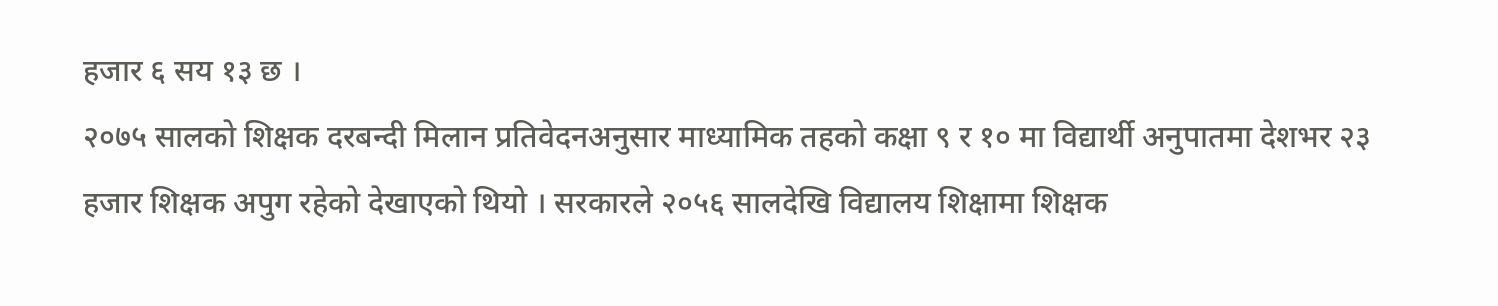हजार ६ सय १३ छ ।
२०७५ सालको शिक्षक दरबन्दी मिलान प्रतिवेदनअनुसार माध्यामिक तहको कक्षा ९ र १० मा विद्यार्थी अनुपातमा देशभर २३ हजार शिक्षक अपुग रहेको देखाएको थियो । सरकारले २०५६ सालदेखि विद्यालय शिक्षामा शिक्षक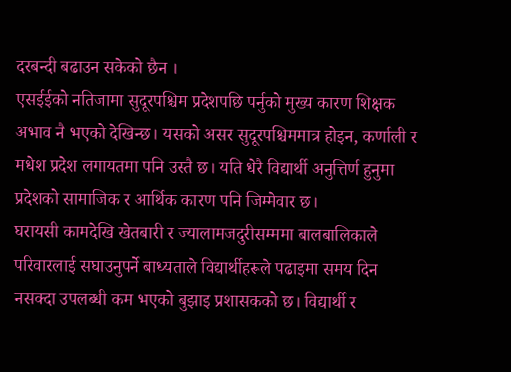दरबन्दी बढाउन सकेको छैन ।
एसईईको नतिजामा सुदूरपश्चिम प्रदेशपछि पर्नुको मुख्य कारण शिक्षक अभाव नै भएको देखिन्छ। यसको असर सुदूरपश्चिममात्र होइन, कर्णाली र मधेश प्रदेश लगायतमा पनि उस्तै छ। यति धेरै विद्यार्थी अनुत्तिर्ण हुनुमा प्रदेशको सामाजिक र आर्थिक कारण पनि जिम्मेवार छ।
घरायसी कामदेखि खेतबारी र ज्यालामजदुरीसम्ममा बालबालिकाले परिवारलाई सघाउनुपर्ने बाध्यताले विद्यार्थीहरूले पढाइमा समय दिन नसक्दा उपलब्धी कम भएको बुझाइ प्रशासकको छ। विद्यार्थी र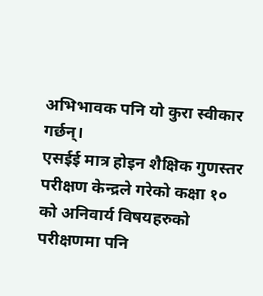अभिभावक पनि यो कुरा स्वीकार गर्छन्।
एसईई मात्र होइन शैक्षिक गुणस्तर परीक्षण केन्द्रले गरेको कक्षा १० को अनिवार्य विषयहरुको परीक्षणमा पनि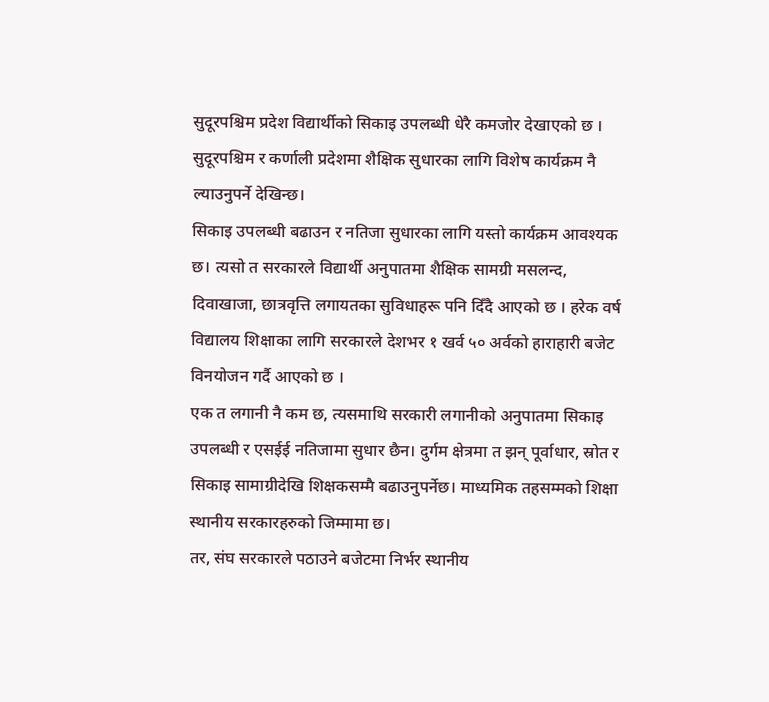सुदूरपश्चिम प्रदेश विद्यार्थीको सिकाइ उपलब्धी धेरै कमजोर देखाएको छ । सुदूरपश्चिम र कर्णाली प्रदेशमा शैक्षिक सुधारका लागि विशेष कार्यक्रम नै ल्याउनुपर्ने देखिन्छ।
सिकाइ उपलब्धी बढाउन र नतिजा सुधारका लागि यस्तो कार्यक्रम आवश्यक छ। त्यसो त सरकारले विद्यार्थी अनुपातमा शैक्षिक सामग्री मसलन्द, दिवाखाजा, छात्रवृत्ति लगायतका सुविधाहरू पनि दिँदै आएको छ । हरेक वर्ष विद्यालय शिक्षाका लागि सरकारले देशभर १ खर्व ५० अर्वको हाराहारी बजेट विनयोजन गर्दै आएको छ ।
एक त लगानी नै कम छ, त्यसमाथि सरकारी लगानीको अनुपातमा सिकाइ उपलब्धी र एसईई नतिजामा सुधार छैन। दुर्गम क्षेत्रमा त झन् पूर्वाधार, स्रोत र सिकाइ सामाग्रीदेखि शिक्षकसम्मै बढाउनुपर्नेछ। माध्यमिक तहसम्मको शिक्षा स्थानीय सरकारहरुको जिम्मामा छ।
तर, संघ सरकारले पठाउने बजेटमा निर्भर स्थानीय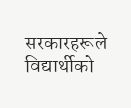सरकारहरूले विद्यार्थीको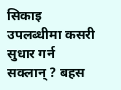सिकाइ उपलब्धीमा कसरी सुधार गर्न सक्लान् ? बहस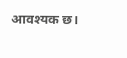आवश्यक छ।